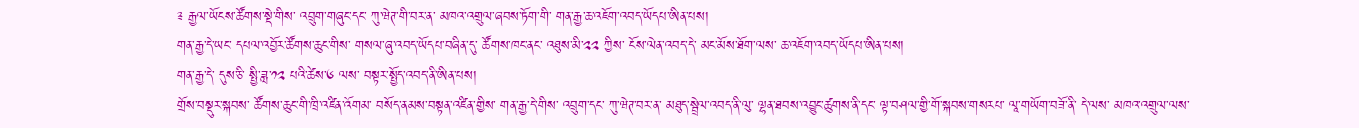༉ རྒྱལ་ཡོངས་ཚོགས་སྡེ་གིས་ འབྲུག་གཞུང་དང་ ཀུ་ཝེཊ་གི་བར་ན་ མཁའ་འགྲུལ་ཞབས་ཏོག་གི་ གན་རྒྱ་ཆ་འཇོག་འབད་ཡོདཔ་ཨིན་པས།
གན་རྒྱ་དེ་ཡང་ དཔལ་འབྱོར་ཚོགས་ཆུང་གིས་ གསལ་ཞུ་འབད་ཡོདཔ་བཞིན་དུ་ ཚོགས་ཁང་ནང་ འཐུས་མི་༢༢ ཀྱིས་ ངོས་ལེན་འབད་དེ་ མང་མོས་ཐོག་ལས་ ཆ་འཇོག་འབད་ཡོདཔ་ཨིན་པས།
གན་རྒྱ་དེ་ དུས་ཅི་ སྤྱི་ཟླ་༡༢ པའི་ཚེས་༦ ལས་ བསྟར་སྤྱོད་འབད་ནི་ཨིན་པས།
གྲོས་བསྡུར་སྐབས་ ཚོགས་ཆུང་གི་ཁྲི་འཛིན་འོགམ་ བསོད་ནམས་བསྟན་འཛིན་གྱིས་ གན་རྒྱ་དེ་གིས་ འབྲུག་དང་ ཀུ་ཝེཊ་བར་ན་ མཐུད་སྦྲེལ་འབད་ནི་ལུ་ ལྷན་ཐབས་འབྱུང་ཚུགས་ནི་དང་ ལྟ་བཤལ་གྱི་གོ་སྐབས་གསརཔ་ ལཱ་གཡོག་བཟོ་ནི་ དེ་ལས་ མཁའ་འགྲུལ་ལས་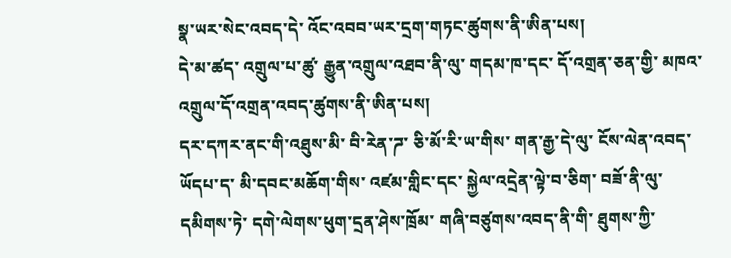སྣ་ཡར་སེང་འབད་དེ་ འོང་འབབ་ཡར་དྲག་གཏང་ཚུགས་ནི་ཨིན་པས།
དེ་མ་ཚད་ འགྲུལ་པ་ཚུ་ རྒྱུན་འགྲུལ་འཐབ་ནི་ལུ་ གདམ་ཁ་དང་ དོ་འགྲན་ཅན་གྱི་ མཁའ་འགྲུལ་དོ་འགྲན་འབད་ཚུགས་ནི་ཨིན་པས།
དར་དཀར་ནང་གི་འཐུས་མི་ བི་རེན་ཌ་ ཅི་མོ་རི་ཡ་གིས་ གན་རྒྱ་དེ་ལུ་ ངོས་ལེན་འབད་ཡོདཔ་ད་ མི་དབང་མཆོག་གིས་ འཛམ་གླིང་དང་ སྐྱེལ་འདྲེན་ལྟེ་བ་ཅིག་ བཟོ་ནི་ལུ་དམིགས་ཏེ་ དགེ་ལེགས་ཕུག་དྲན་ཤེས་ཁྲོམ་ གཞི་བཙུགས་འབད་ནི་གི་ ཐུགས་ཀྱི་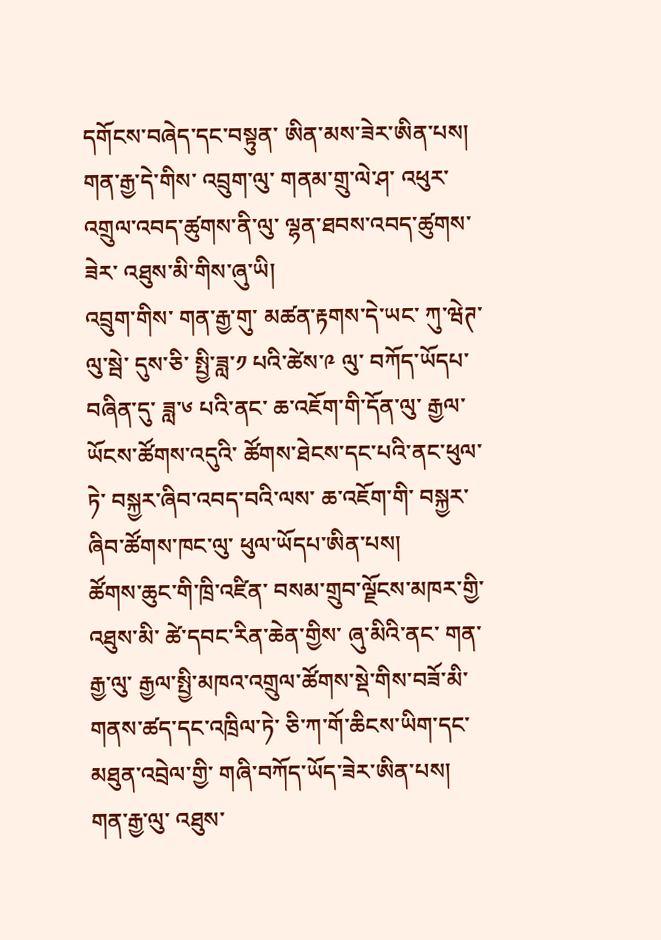དགོངས་བཞེད་དང་བསྟུན་ ཨིན་མས་ཟེར་ཨིན་པས།
གན་རྒྱ་དེ་གིས་ འབྲུག་ལུ་ གནམ་གྲུ་ལེ་ཤ་ འཕུར་འགྲུལ་འབད་ཚུགས་ནི་ལུ་ ལྷན་ཐབས་འབད་ཚུགས་ཟེར་ འཐུས་མི་གིས་ཞུ་ཡི།
འབྲུག་གིས་ གན་རྒྱ་གུ་ མཚན་རྟགས་དེ་ཡང་ ཀུ་ཝེཊ་ལུ་སྦེ་ དུས་ཅི་ སྤྱི་ཟླ་༡ པའི་ཚེས་༩ ལུ་ བཀོད་ཡོདཔ་བཞིན་དུ་ ཟླ་༦ པའི་ནང་ ཆ་འཇོག་གི་དོན་ལུ་ རྒྱལ་ཡོངས་ཚོགས་འདུའི་ ཚོགས་ཐེངས་དང་པའི་ནང་ཕུལ་ཏེ་ བསྐྱར་ཞིབ་འབད་བའི་ལས་ ཆ་འཇོག་གི་ བསྐྱར་ཞིབ་ཚོགས་ཁང་ལུ་ ཕུལ་ཡོདཔ་ཨིན་པས།
ཚོགས་ཆུང་གི་ཁྲི་འཛིན་ བསམ་གྲུབ་ལྗོངས་མཁར་གྱི་འཐུས་མི་ ཚེ་དབང་རིན་ཆེན་གྱིས་ ཞུ་མིའི་ནང་ གན་རྒྱ་ལུ་ རྒྱལ་སྤྱི་མཁའ་འགྲུལ་ཚོགས་སྡེ་གིས་བཟོ་མི་ གནས་ཚད་དང་འཁྲིལ་ཏེ་ ཅི་ཀ་གོ་ཆིངས་ཡིག་དང་མཐུན་འབྲེལ་གྱི་ གཞི་བཀོད་ཡོད་ཟེར་ཨིན་པས།
གན་རྒྱ་ལུ་ འཐུས་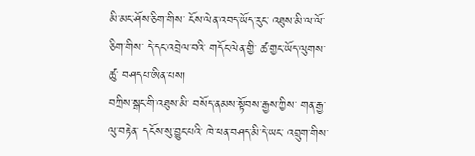མི་མང་ཤོས་ཅིག་གིས་ ངོས་ལེན་འབད་ཡོད་རུང་ འཐུས་མི་ལ་ལོ་ཅིག་གིས་ དེ་དང་འབྲེལ་བའི་ གདོང་ལེན་གྱི་ ཚ་གྱང་ཡོད་ལུགས་ཚུ་ བཤདཔ་ཨིན་པས།
བཀྲིས་སྒང་གི་འཐུས་མི་ བསོད་ནམས་སྟོབས་རྒྱས་ཀྱིས་ གན་རྒྱ་ལུ་བརྟེན་ དངོས་སུ་བྱུང་པའི་ ཁེ་ཕན་བཤད་མི་དེ་ཡང་ འབྲུག་གིས་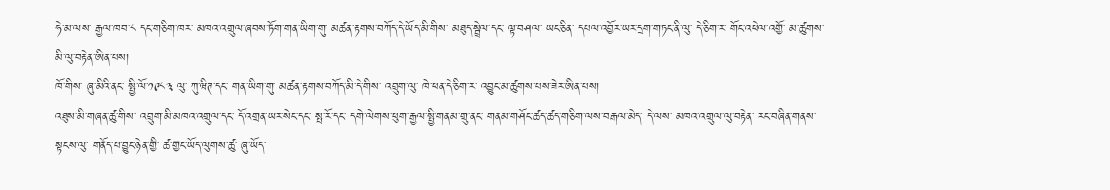ཧེ་མ་ལས་ རྒྱལ་ཁབ་༨ དང་གཅིག་ཁར་ མཁའ་འགྲུལ་ཞབས་ཏོག་གན་ཡིག་གུ་ མཚན་རྟགས་བཀོད་དེ་ཡོད་མི་གིས་ མཐུད་སྦྲེལ་དང་ ལྟ་བཤལ་ ཡང་ཅིན་ དཔལ་འབྱོར་ཡར་དྲག་གཏང་ནི་ལུ་ དེ་ཅིག་ར་ གོང་འཕེལ་འགྱོ་ མ་ཚུགས་མི་ལུ་བརྟེན་ཨིན་པས།
ཁོ་གིས་ ཞུ་མིའི་ནང་ སྤྱི་ལོ་༡༩༨༣ ལུ་ ཀུ་ཝིཊ་དང་ གན་ཡིག་གུ་ མཚན་རྟགས་བཀོད་མི་དེ་གིས་ འབྲུག་ལུ་ ཁེ་ཕན་དེ་ཅིག་ར་ འབྱུང་མ་ཚུགས་པས་ཟེར་ཨིན་པས།
འཐུས་མི་གཞན་ཚུ་གིས་ འབྲུག་མི་མཁའ་འགྲུལ་དང་ དོ་འགྲན་ཡར་སེང་དང་ སྤ་རོ་དང་ དགེ་ལེགས་ཕུག་རྒྱལ་སྤྱི་གནམ་གྲུ་ནང་ གནམ་གཤོང་ཚད་ཚད་གཅིག་ལས་བརྒལ་མེད་ དེ་ལས་ མཁའ་འགྲུལ་ལུ་བརྟེན་ རང་བཞིན་གནས་སྟངས་ལུ་ གནོད་པ་བྱུང་ཉེན་གྱི་ ཚ་གྱང་ཡོད་ལུགས་ཚུ་ ཞུ་ཡོད་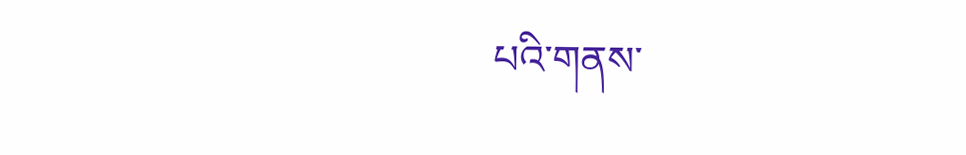པའི་གནས་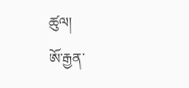ཚུལ།
ཨོ་རྒྱན་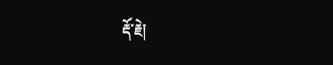རྡོ་རྗེ།